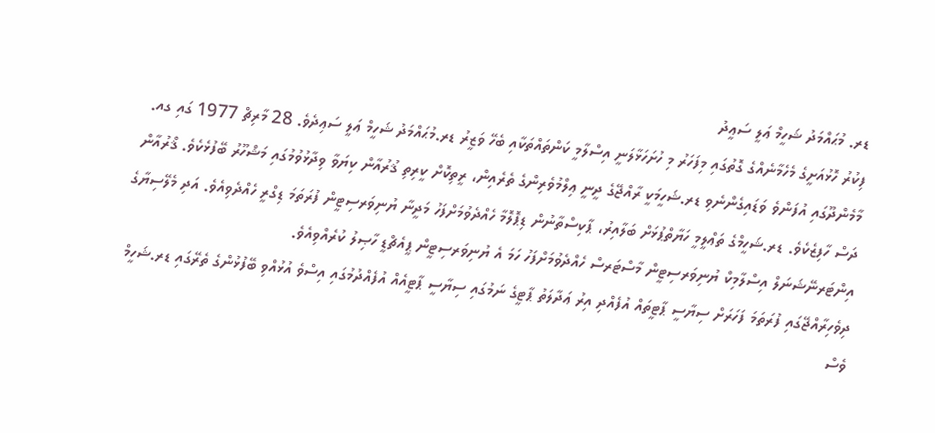ޑރ. މުޙައްމަދު ޝަހީމް ޢަލީ ސަޢީދު
ފިކުރު ހޮޅުއަށީގެ މެހެމާނެއްގެ ގޮތުގައި މިފަހަރު މި ހުށަހަޅާލަނީ އިސްލާމީ ކަންތައްތަކާއި ބެހޭ ވަޒީރު ޑރ.މުޙައްމަދު ޝަހީމް ޢަލީ ސަޢިދެވެ. 28 މާރިޗް 1977 ގައި ގއ. މާމެންދޫގައި އުފަންވެ ވަޑައިގެންނެވި ޑރ.ޝަހީމަކީ ރާއްޖޭގެ ދީނީ ޢިލްމުވެރިންގެ ތެރެއިން، ރީތިކޮށް ކީރިތި ޤުރުއާން ކިޔަވާ ވިދާޅުވުމުގައި މަޝްހޫރު ބޭފުޅެކެވެ. ޤްރުއާން ދަސް ހާފިޒެކެވެ. ޑރ.ޝަހީމްގެ ތަޢްލީމީ ހަޔާތްޕުޅަށް ބަލާއިރު، ޕާކިސްތާނުން ޑިޕޮލޮމާ ހެއްދެވުމަށްފަހު މަދީނާ ޔުނިވަރސިޓީން ފުރަތަމަ ޑިގްރީ ހެއްދެވިއެވެ. އަދި މެލޭސިޔާގެ އިންޓަރނޭޝަނަލް އިސްލާމިކް ޔުނިވަރސިޓީން މާސްޓަރސް ހެއްދެވުމަށްފަހު ހަމަ އެ ޔުނިވަރސިޓީން ޕީއެޗްޑީ ހާޞިލު ކުރެއްވިއެވެ.
ދިވެހިރާއްޖޭގައި ފުރަތަމަ ފަހަރަށް ސިޔާސީ ޕާޓީތައް އުފެއްދި އިރު ޢަދާލަތު ޕާޓީގެ ނަމުގައި ސިޔާސީ ޕާޓީއެއް އުފެއްދުމުގައި އިސްވެ އުޅުއްވި ބޭފުޅުންގެ ތެރޭގައި ޑރ.ޝަހީމް ވެސް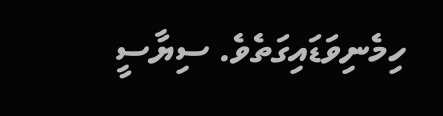ހިމެނިވަޑައިގަތެވެ. ސިޔާސީ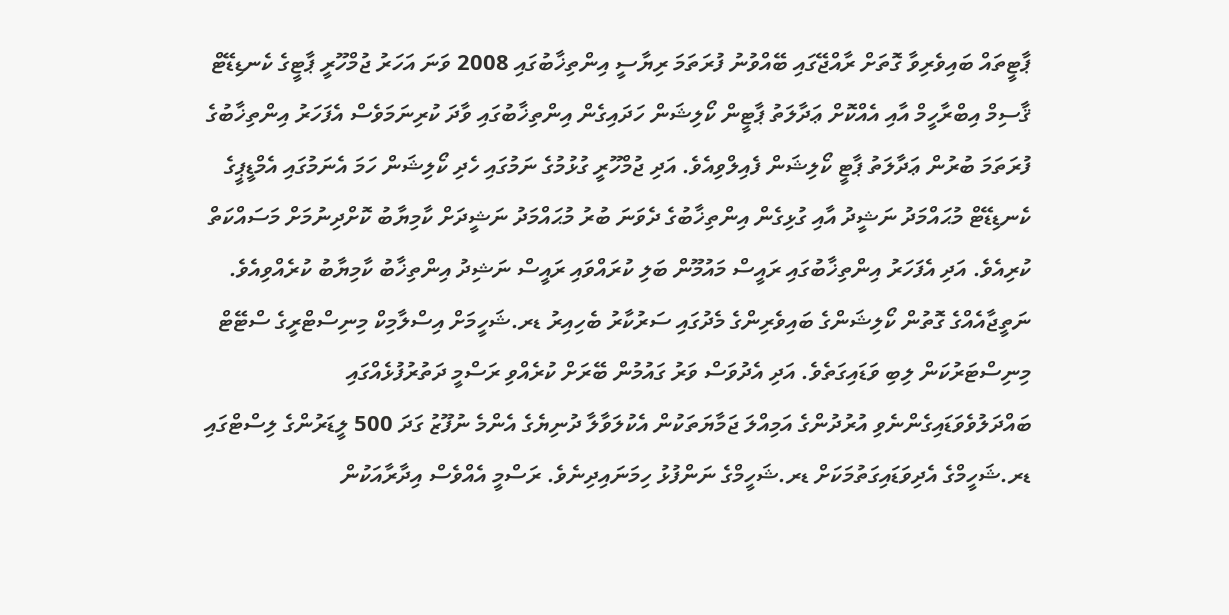ޕާޓީތައް ބައިވެރިވާ ގޮތަށް ރާއްޖޭގައި ބޭއްވުނު ފުރަތަމަ ރިޔާސީ އިންތިޚާބުގައި 2008 ވަނަ އަހަރު ޖުމްހޫރީ ޕާޓީގެ ކެނޑިޑޭޓް ޤާސިމް އިބްރާހީމް އާއި އެއްކޮށް ޢަދާލަތު ޕާޓީން ކޯލިޝަން ހަދައިގެން އިންތިޚާބުގައި ވާދަ ކުރިނަމަވެސް އެފަހަރު އިންތިޚާބުގެ ފުރަތަމަ ބުރުން ޢަދާލަތު ޕާޓީ ކޯލިޝަން ފެއިލްވިއެވެ. އަދި ޖުމްހޫރީ ގުޅުމުގެ ނަމުގައި ހެދި ކޯލިޝަން ހަމަ އެނަމުގައި އެމްޑީޕީގެ ކެނޑިޑޭޓް މުޙައްމަދު ނަޝީދު އާއި ގުޅިގެން އިންތިޚާބުގެ ދެވަނަ ބުރު މުޙައްމަދު ނަޝީދަށް ކާމިޔާބު ކޮށްދިނުމަށް މަސައްކަތް ކުރިއެވެ. އަދި އެފަހަރު އިންތިޚާބުގައި ރައީސް މައުމޫން ބަލި ކުރައްވައި ރައީސް ނަޝިދު އިންތިޚާބު ކާމިޔާބު ކުރެއްވިއެވެ. ނަތީޖާއެއްގެ ގޮތުން ކޯލިޝަންގެ ބައިވެރިންގެ މެދުގައި ސަރުކާރު ބެހިއިރު ޑރ.ޝަހީމަށް އިސްލާމިކް މިނިސްޓްރީގެ ސްޓޭޓް މިނިސްޓަރުކަން ލިބި ވަޑައިގަތެވެ. އަދި އެދުވަސް ވަރު ގައުމުން ބޭރަށް ކުރެއްވި ރަސްމީ ދަތުރުފުޅެއްގައި ބައްދަލުވެވަޑައިގެންނެވި އުރުދުންގެ އަމިއްލަ ޖަމާޔަތަކުން އެކުލަވާލާ ދުނިޔެގެ އެންމެ ނުފޫޒު ގަދަ 500 ލީޑަރުންގެ ލިސްޓްގައި ޑރ.ޝަހީމްގެ އެދިވަޑައިގަތުމަކަށް ޑރ.ޝަހީމްގެ ނަންފުޅު ހިމަނައިދިނެވެ. ރަސްމީ އެއްވެސް އިދާރާއަކުން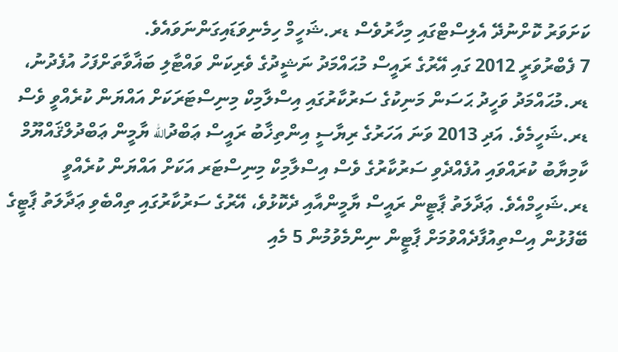ކަށަވަރު ކޮށްނުދޭ އެލިސްޓްގައި މިހާރުވެސް ޑރ.ޝަހީމް ހިމެނިވަޑައިގަންނަވައެވެ.
7 ފެބްރުވަރީ 2012 ގައި އޭރުގެ ރައީސް މުޙައްމަދު ނަޝީދުގެ ވެރިކަން ވައްޓާލި ބަޣާވާތަށްފަހު އުފެދުނު، ޑރ.މުޙައްމަދު ވަހީދު ޙަސަން މަނިކުގެ ސަރުކާރުގައި އިސްލާމިކް މިނިސްޓަރަކަށް އައްޔަން ކުރެއްވީ ވެސް ޑރ.ޝަހީމެވެ. އަދި 2013 ވަނަ އަހަރުގެ ރިޔާސީ އިންތިޚާބު ރައީސް ޢަބްދުالله ޔާމީން ޢަބްދުލްޤައްޔޫމް ކާމިޔާބު ކުރައްވައި އުފެއްދެވި ސަރުކާރުގެ ވެސް އިސްލާމިކް މިނިސްޓަރ އަކަށް އައްޔަން ކުރެއްވީ ޑރ.ޝަހީމްއެވެ. ޢަދާލަތު ޕާޓީން ރައީސް ޔާމީންއާއި ދެކޮޅުވެ، އޭރުގެ ސަރުކާރުގައި ތިއްބެވި ޢަދާލަތު ޕާޓީގެ ބޭފުޅުން އިސްތިއުފާދެއްވުމަށް ޕާޓީން ނިންމެވުމުން 5 މެއި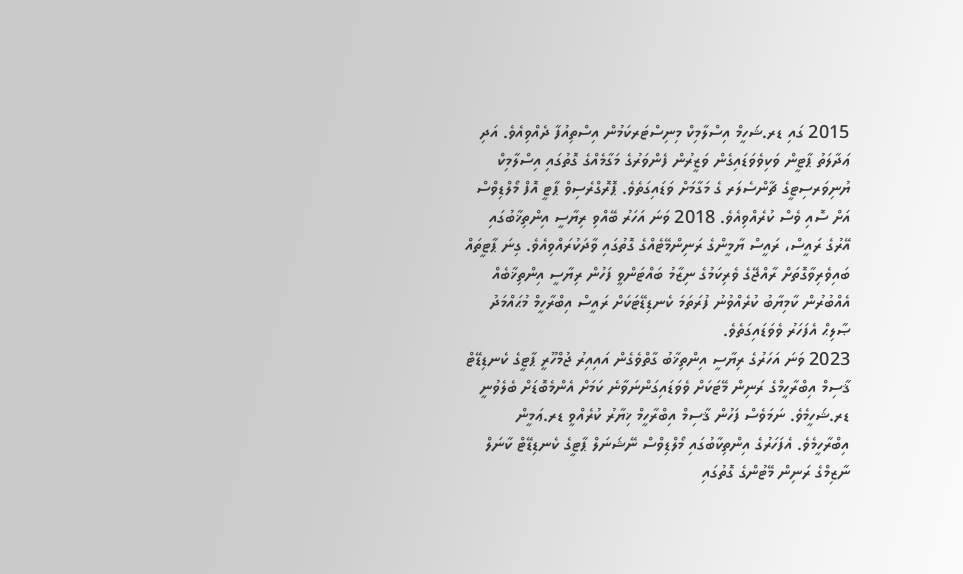2015 ގައި ޑރ.ޝަހީމް އިސްލާމިކް މިނިސްޓަރކަމުން އިސްތިއުފާ ދެއްވިއެވެ. އަދި ޢަދާލަތު ޕާޓީން ވަކިވެވަޑައިގެން ވަޒީރުން ފެންވަރުގެ މަގާމެއްގެ ގޮތުގައި އިސްލާމިކް ޔުނިވަރސިޓީގެ ޗާންސެލަރ ގެ މަގާމަށް ވަޑައިގަތެވެ. ޕޮރޮގްރެސިވް ޕާޓީ އޮފް މޯލްޑިވްސް އަށް ސޮއި ވެސް ކުރެއްވިއެވެ. 2018 ވަނަ އަހަރު ބޭއްވި ރިޔާސީ އިންތިޚާބުގައި އޭރުގެ ރައީސް، ރައީސް ޔާމީންގެ ރަނިންމޭޓެއްގެ ގޮތުގައި ވާދަކުރައްވިއެވެ. ގިނަ ޕާޓީތައް ބައިވެރިވާގޮތަށް ރާއްޖޭގެ ވެރިކަމުގެ ނިޒާމު ބައްޓަންވީ ފަހުން ރިޔާސީ އިންތިޚާބެއް އެއްބުރުން ކާމިޔާބު ކުރެއްވުނު ފުރަތަމަ ކެނޑިޑޭޓަކަށް ރައީސް އިބްރާހީމް މުޙައްމަދު ޞާލިޙް އެފަހަރު ވެވަޑައިގަތެވެ.
2023 ވަނަ އަހަރުގެ ރިޔާސީ އިންތިޚާބު ގާތްވެގެން އައިއިރު ޖުމްހޫރީ ޕާޓީގެ ކެނޑިޑޭޓް ޤާސިމް އިބްރާހީމްގެ ރަނިން މޭޓަކަށް ވެވަޑައިގަންނަވާނެ ކަމަށް އެންމެބޮޑަށް ބެލެވުނީ ޑރ.ޝަހީމެވެ. ނަމަވެސް ފަހުން ޤާސިމް އިބްރާހީމް ޚިޔާރު ކުރެއްވީ ޑރ.ޢަމީން އިބްރާހީމެވެ. އެފަހަރުގެ އިންތިކާބުގައި މޯލްޑިވްސް ނޭޝަނަލް ޕާޓީގެ ކެނޑިޑޭޓް ކާނަލް ނާޒިމްގެ ރަނިން މޭޓުންގެ ގޮތުގައި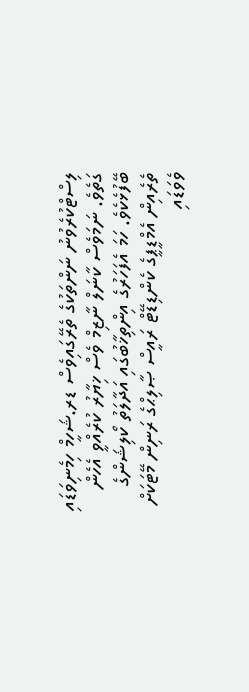ލިސްޓްކުރެވުނު ނަންތަކުގެ ތެރޭގައިވެސް ޑރ.ޝަހީމް ހިމެނިވަޑައި ގަތެވެ. ނަމަވެސް ކާނަލް ނާޒިމް ވެސް ޚިޔާރު ކުރެއްވީ އެހެން ބޭފުޅެކެވެ. ހަމަ އެފަހަރުގެ އިންތިޚާބުގައި އަދާލަތު ކޯލިޝަންގެ ތެރެއިން އެމްޑީޕީގެ ކެންޑިޑޭޓް ރައީސް ޞާލިޙްގެ ރަނިން މޭޓަކަށް ވެވަޑައި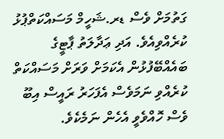ގަތުމަށް ވެސް ޑރ.ޝަހީމް މަސައްކަތްޕުޅު ކުރެއްވިއެވެ. އަދި ޢަދާލަތު ޕާޓީގެ ބައެއްބޭފުޅުން އެކަމަށް ވަރަށް މަސައްކަތް ކުރެއްވި ނަމަވެސް އެފަހަރު ރައީސް އިބޫ ވެސް ހޮއްވެވީ އެހެން ނަމެކެވެ.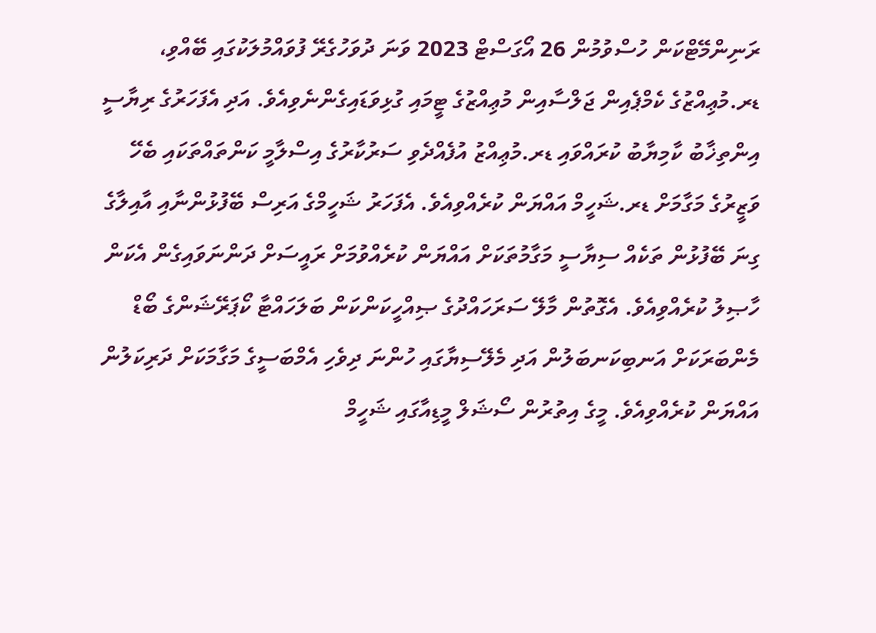ރަނިންމޭޓްކަން ހުސްވުމުން 26 އޯގަސްޓް 2023 ވަނަ ދުވަހުގެރޭ ފުވައްމުލަކުގައި ބޭއްވި، ޑރ.މުޢިއްޒުގެ ކެމްޕެއިން ޖަލްސާއިން މުޢިއްޒުގެ ޓީމައި ގުޅިވަޑައިގެންނެވިއެވެ. އަދި އެފަހަރުގެ ރިޔާސީ އިންތިޚާބު ކާމިޔާބު ކުރައްވައި ޑރ.މުޢިއްޒު އުފެއްދެވި ސަރުކާރުގެ އިސްލާމީ ކަންތައްތަކައި ބެހޭ ވަޒީރުގެ މަގާމަށް ޑރ.ޝަހީމް އައްޔަން ކުރެއްވިއެވެ. އެފަހަރު ޝަހީމްގެ އަރިސް ބޭފުޅުންނާއި އާއިލާގެ ގިނަ ބޭފުޅުން ތަކެއް ސިޔާސީ މަގާމުތަކަށް އައްޔަން ކުރެއްވުމަށް ރައީސަށް ދަންނަވައިގެން އެކަން ހާޞިލު ކުރެއްވިއެވެ. އެގޮތުން މާލޭ ސަރަހައްދުގެ ޞިއްހީކަންކަން ބަލަހައްޓާ ކޯޕަރޭޝަންގެ ބޯޑް މެންބަރަކަށް އަނބިކަނބަލުން އަދި މެލޭސިޔާގައި ހުންނަ ދިވެހި އެމްބަސީގެ މަގާމަކަށް ދަރިކަލުން އައްޔަން ކުރެއްވިއެވެ. މީގެ އިތުރުން ސޯޝަލް މީޑިއާގައި ޝަހީމް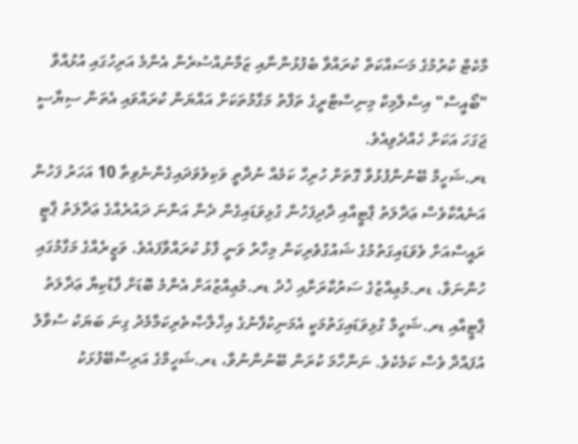މާކެޓް ކުރުމުގެ މަސައްކަތް ކުރައްވާ ބެފުޅުންނާއި ޒަމާނުއްސުރެން އެންމެ އަރިހުގައި އުޅުއްވާ "ބޯއީސް" އިސްލާމިކް މިނިސްޓްރީގެ ތަފާތު މަގާމުތަކަށް އައްޔަން ކުރައްވައި އެތަން ސިޔާސީ ޖަގަހަ އަކަށް ހެއްދެވިއެވެ.
ޑރ.ޝަހީމް ބޭނުންފުޅުވާ ގޮތަށް ހުރިހާ ކަމެއް ނުދާތީ ވަކިވެވަދައިގެންނެވިތާ 10 އަހަރު ފަހުން އަނެއްކާވެސް ޢަދާލަތު ޕާޓީއާއި ދާދިފަހުން ގުޅިވަޑައިގެން ދެން އަންނަ ދައުރެއްގެ ޢަދާލަތު ޕާޓީ ރައީސްއަށް ވެވަޑައިގަތުމުގެ ޝައުގުވެރިކަން މިހާރު ވަނީ ފާޅު ކުރައްވާފައެވެ. ވަޒީރެއްގެ މަގާމުގައި ހުންނަވާ، ޑރ.މުޢިއްޒުގެ ސަރުކާރަށާއި ޚުދު ޑރ.މުޢިއްޒުއަށް އެންމެ ބޮޑަށް ފާޑުކިޔާ ޢަދާލަތު ޕާޓީއާއި ޑރ.ޝަހީމް ގުޅިވަޑައިގަތުމަކީ އެމަނިކުފާނުގެ އިޚްލާޞްތެރިކަމާމެދު ގިނަ ބަޔަކު ސުވާލު އުފައްދާ ވެސް ކަމެކެވެ. ނަންހާމަ ކުރަން ބޭނުންނުވާ، ޑރ.ޝަހީމްގެ އަރިސްބޭފުޅަކު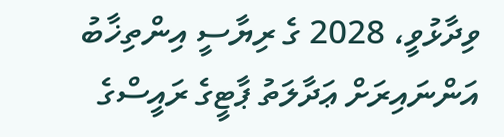ވިދާޅުވީ، 2028 ގެ ރިޔާސީ އިންތިޚާބު އަންނައިރަށް ޢަދާލަތު ޕާޓީގެ ރައީސްގެ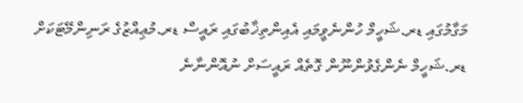މަގާމުގައި ޑރ.ޝަހީމް ހުންނެވީމައި އެއިންތިޚާބުގައި ރައީސް ޑރ.މުޢިއްޒުގެ ރަނިންމޭޓަކަށް ޑރ.ޝަހީމް ނެންގެވުންނޫން ގޮތެއް ރައީސަށް ނުއޮންނާނެ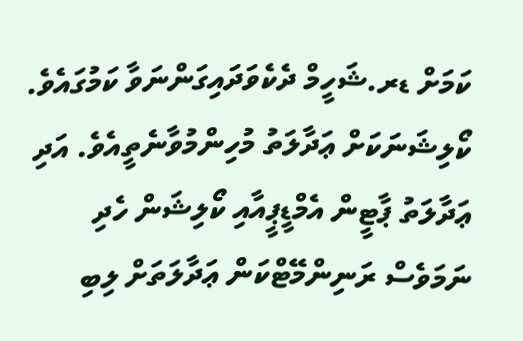ކަމަށް ޑރ.ޝަހީމް ދެކެވަދައިގަންނަވާ ކަމުގައެވެ. ކޯލިޝަނަކަށް ޢަދާލަތު މުހިންމުވާނެތީއެވެ. އަދި ޢަދާލަތު ޕާޓީން އެމްޑީޕީއާއި ކޯލިޝަން ހެދި ނަމަވެސް ރަނިންމޭޓްކަން ޢަދާލަތަށް ލިބި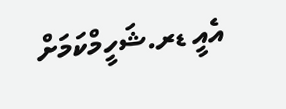އެއީ ޑރ.ޝަހީމްކަމަށް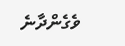ވެގެންދާނެ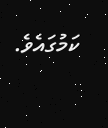ކަމުގައެވެ.